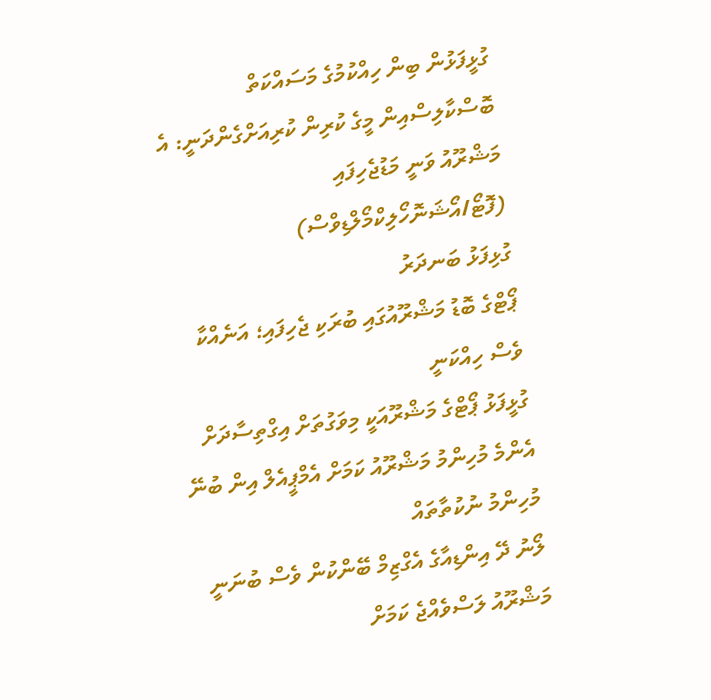ގުޅީފަޅުން ބިން ހިއްކުމުގެ މަސައްކަތް ބޮސްކާލިސްއިން މީގެ ކުރިން ކުރިއަށްގެންދަނީ: އެ މަޝްރޫއު ވަނީ މަޑުޖެހިފައި (ފޮޓޯ/އޯޝަނޮހޯލިކްމޯލްޑިވްސް)
ގުޅިފަޅު ބަނދަރު
ޕޯޓްގެ ބޮޑު މަޝްރޫއުގައި ބުރަކި ޖެހިފައި؛ އަނެއްކާ ވެސް ހިއްކަނީ
ގުޅީފަޅު ޕޯޓްގެ މަޝްރޫއަކީ މިވަގުތަށް އިގްތިސާދަށް އެންމެ މުހިންމު މަޝްރޫއު ކަމަށް އެމްޕީއެލް އިން ބުނޭ
މުހިންމު ނުކުތާތައް
ލޯނު ދޭ އިންޑިއާގެ އެގްޒިމް ބޭންކުން ވެސް ބުނަނީ މަޝްރޫއު ލަސްވެއްޖެ ކަމަށް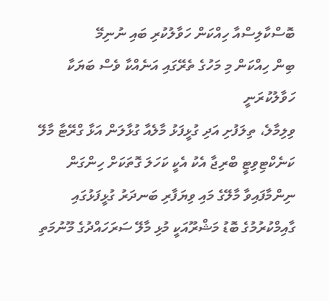ބޮސްކާލިސްއާ ހިއްކަން ހަވާލުކުރި ބައި ނުނިމޭ
ބިން ހިއްކަން މި މަހުގެ ތެރޭގައި އަނެއްކާ ވެސް ބަޔަކާ ހަވާލުކުރަނީ
ވިލިމާލެ، ތިލަފުށި އަދި ގުޅީފަޅު މާލެއާ ގުޅާލަން އަޅާ ގްރޭޓާ މާލޭ ކަނެކްޓިވިޓީ ބްރިޖާ އެކު އެކީ ކަހަލަ ގޮތަކަށް ހިންގަން ނިންމާފައިވާ މާލޭގެ މައި ވިޔަފާރި ބަނދަރު ގުޅީފަޅުގައި ގާއިމްކުރުމުގެ ބޮޑު މަޝްރޫއަކީ މުޅި މާލޭ ސަރަހައްދުގެ މޫނުމަތި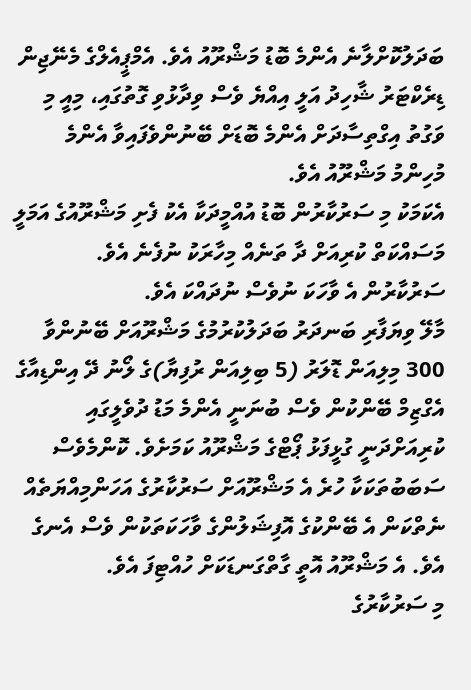ބަދަލުކޮށްލާނެ އެންމެ ބޮޑު މަޝްރޫއު އެވެ. އެމްޕީއެލްގެ މެނޭޖިން ޑިރެކްޓަރު ޝާހިދު އަލީ އިއްޔެ ވެސް ވިދާޅުވި ގޮތުގައި، މިއީ މި ވަގުތު އިގްތިސާދަށް އެންމެ ބޮޑަށް ބޭނުންވެފައިވާ އެންމެ މުހިންމު މަޝްރޫއު އެވެ.
އެކަމަކު މި ސަރުކާރުން ބޮޑު އުއްމީދަކާ އެކު ފެށި މަޝްރޫއުގެ އަމަލީ މަސައްކަތް ކުރިއަށް ދާ ތަނެއް މިހާރަކު ނުފެނެ އެވެ. ސަރުކާރުން އެ ވާހަކަ ނުވެސް ނުދައްކަ އެވެ.
މާލޭ ވިޔަފާރި ބަނދަރު ބަދަލުކުރުމުގެ މަޝްރޫއަށް ބޭނުންވާ 300 މިލިއަން ޑޮލަރު (5 ބިލިއަން ރުފިޔާ)ގެ ލޯނު ދޭ އިންޑިއާގެ އެގްޒިމް ބޭންކުން ވެސް ބުނަނީ އެންމެ މަޑު ދުވެލީގައި ކުރިއަށްދަނީ ގުޅީފަޅު ޕޯޓްގެ މަޝްރޫއު ކަމަށެވެ. ކޮންމެވެސް ސަބަބުތަކަކާ ހުރެ އެ މަޝްރޫއަށް ސަރުކާރުގެ އަހަންމިއްޔަތެއް ނެތްކަން އެ ބޭންކުގެ އޮފިޝަލުންގެ ވާހަކަތަކުން ވެސް އެނގެ އެވެ. އެ މަޝްރޫއު އޮތީ ގާތްގަނޑަކަށް ހުއްޓިފަ އެވެ.
މި ސަރުކާރުގެ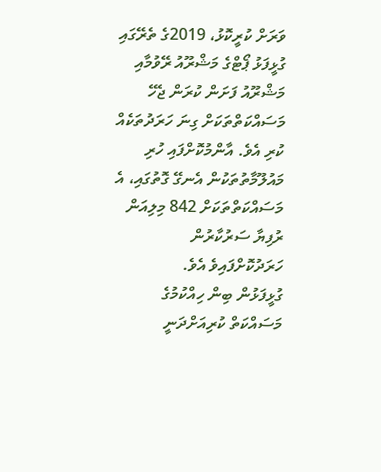ވަރަށް ކުރީކޮޅު، 2019ގެ ތެރޭގައި ގުޅީފަޅު ޕޯޓްގެ މަޝްރޫއު ރޭވުމާއި މަޝްރޫއު ފަށަން ކުރަން ޖެހޭ މަސައްކަތްތަކަށް ގިނަ ހަރަދުތަކެއް ކުރި އެވެ. އާންމުކޮށްފައި ހުރި މައުލޫމާތުތަކުން އެނގޭ ގޮތުގައި، އެ މަސައްކަތްތަކަށް 842 މިލިއަން ރުފިޔާ ސަރުކާރުން ހަރަދުކޮށްފައިވެ އެވެ.
ގުޅީފަޅުން ބިން ހިއްކުމުގެ މަސައްކަތް ކުރިއަށްދަނީ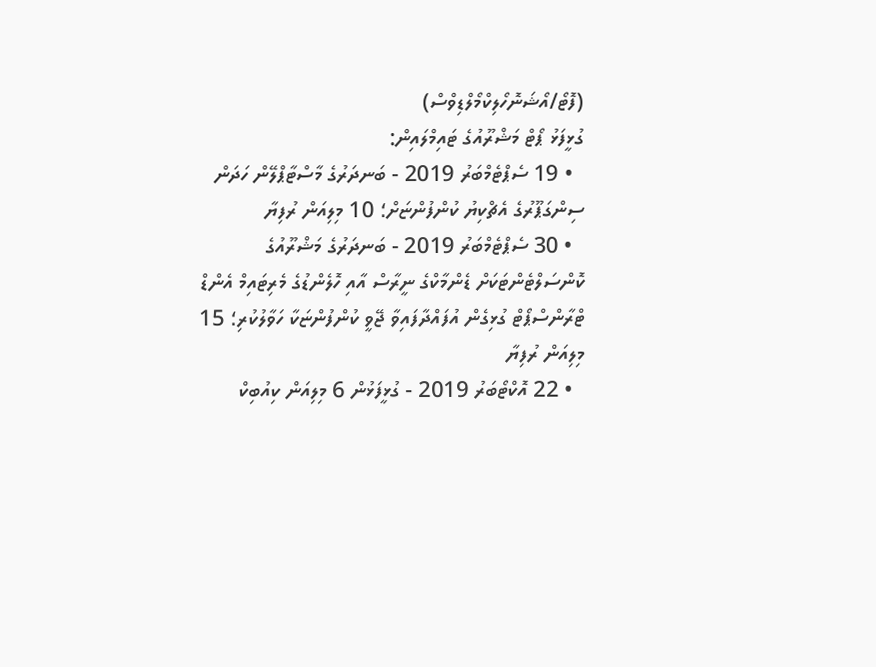(ފޮޓޯ/އޯޝަނޮހޯލިކްމޯލްޑިވްސް)
ގުޅީފަޅު ޕޯޓް މަޝްރޫއުގެ ޓައިމްލައިން:
  • 19 ސެޕްޓެމްބަރު 2019 - ބަނދަރުގެ މާސްޓާޕްލޭން ހަދަން ސިންގަޕޫރުގެ އެޗްކިޔު ކުންފުންޏަށް؛ 10 މިލިއަން ރުފިޔާ
  • 30 ސެޕްޓެމްބަރު 2019 - ބަނދަރުގެ މަޝްރޫއުގެ ކޮންސަލްޓެންޓަކަށް ޑެންމާކްގެ ނީރާސް އާއި ހޮލެންޑުގެ މެރިޓައިމް އެންޑް ޓްރާންސްޕޯޓް ގުޅިގެން އުފައްދާފައިވާ ޖޭވީ ކުންފުންޏަކާ ހަވާލުކުރި؛ 15 މިލިއަން ރުފިޔާ
  • 22 އޮކްޓޯބަރު 2019 - ގުޅީފަޅުން 6 މިލިއަން ކިއުބިކް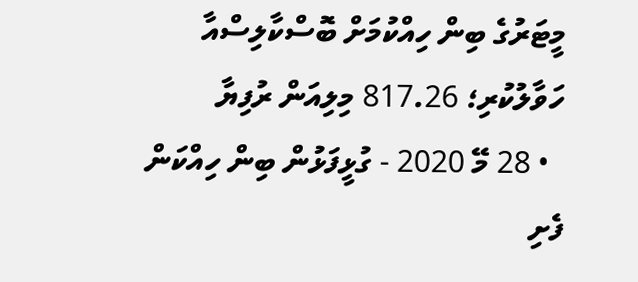މީޓަރުގެ ބިން ހިއްކުމަށް ބޮސްކާލިސްއާ ހަވާލުކުރި؛ 817.26 މިލިއަން ރުފިޔާ
  • 28 މޭ 2020 - ގުޅީފަޅުން ބިން ހިއްކަން ފެށި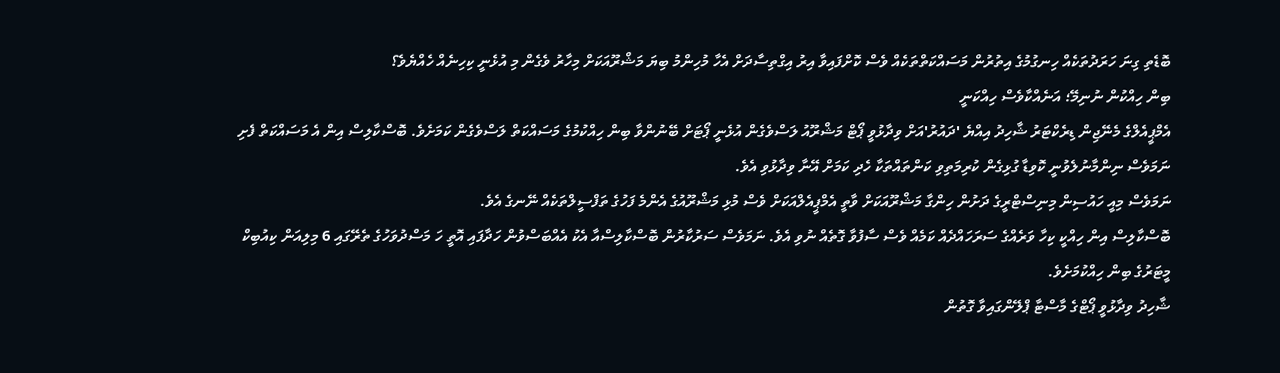ބޮޑެތި ގިނަ ހަރަދުތަކެއް ހިނގުމުގެ އިތުރުން މަސައްކަތްތަކެއް ވެސް ކޮށްފައިވާ އިރު އިގްތިސާދަށް އެހާ މުހިންމު ބިޔަ މަޝްރޫއަކަށް މިހާރު ވެގެން މި އުޅެނީ ކިހިނެއް ހެއްޔެވެ؟
ބިން ހިއްކުން ނުނިމޭ؛ އަނެއްކާވެސް ހިއްކަނީ
އެމްޕީއެލްގެ މެނޭޖިން ޑިރެކްޓަރު ޝާހިދު އިއްޔެ 'ދައުރު'އަށް ވިދާޅުވީ ޕޯޓް މަޝްރޫއު ލަސްވެގެން އުޅެނީ ޕޯޓަށް ބޭނުންވާ ބިން ހިއްކުމުގެ މަސައްކަތް ލަސްވެގެން ކަމަށެވެ. ބޮސްކާލިސް އިން އެ މަސައްކަތް ފެށި ނަމަވެސް ނިންމާނުލެވުނީ ކޮވިޑާ ގުޅިގެން ކުރިމަތިވި ކަންތައްތަކާ ހެދި ކަމަށް އޭނާ ވިދާޅުވި އެވެ.
ނަމަވެސް މިއީ ހައުސިން މިނިސްޓްރީގެ ދަށުން ހިންގާ މަޝްރޫއަކަށް ވާތީ އެމްޕީއެލްއަކަށް ވެސް މުޅި މަޝްރޫއުގެ އެންމެ ފަހުގެ ތަފްސީލްތަކެއް ނޭނގެ އެވެ.
ބޮސްކާލިސް އިން ހިއްކީ ކިހާ ވަރެއްގެ ސަރަހައްދެއް ކަމެއް ވެސް ސާފުވާ ގޮތެއް ނުވި އެވެ. ނަމަވެސް ސަރުކާރުން ބޮސްކާލިސްއާ އެކު އެއްބަސްވުން ހަދާފައި އޮތީ ހަ މަސްދުވަހުގެ ތެރޭގައި 6 މިލިއަން ކިއުބިކް މީޓަރުގެ ބިން ހިއްކުމަށެވެ.
ޝާހިދު ވިދާޅުވީ ޕޯޓްގެ މާސްޓާ ޕްލޭންގައިވާ ގޮތުން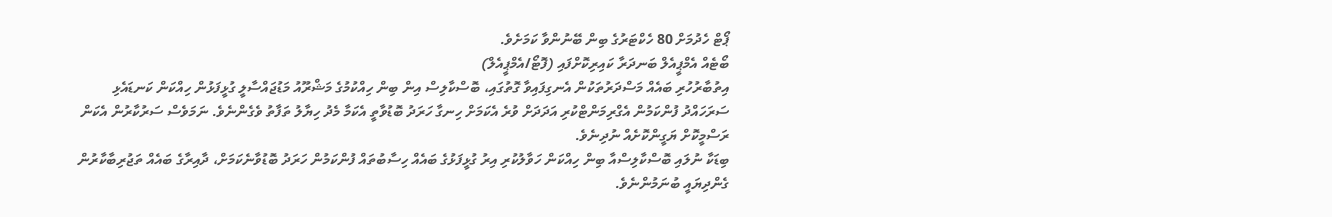ޕޯޓް ހެދުމަށް 80 ހެކްޓަރުގެ ބިން ބޭނުންވާ ކަމަށެވެ.
ބޯޓެއް އެމްޕީއެލް ބަނދަރާ ކައިރިކޮށްފައި (ފޮޓޯ/އެމްޕީއެލް)
އިތުބާރުހުރި ބައެއް މަސްދަރުތަކުން އެނގިފައިވާ ގޮތުގައި، ބޮސްކާލިސް އިން ބިން ހިއްކުމުގެ މަޝްރޫއު މަޑުޖައްސާލީ ގުޅީފަޅުން ހިއްކަން ކަނޑައެޅި ސަރަހައްދު ފުންކަމުން އެގްރިމަންޓްކުރި އަދަދަށް ވުރެ އެކަމަށް ހިނގާ ހަރަދު ބޮޑުވާތީ އެކަމާ މެދު ހިޔާލު ތަފާތު ވެގެންނެވެ. ނަމަވެސް ސަރުކާރުން އެކަން ރަސްމީކޮށް ޔަގީންކޮށެއް ނުދިނެވެ.
ބިޑަކާ ނުލައި ބޮސްކާލިސްއާ ބިން ހިއްކަން ހަވާލުކުރި އިރު ގުޅީފަޅުގެ ބައެއް ހިސާބުތައް ފުންކަމުން ހަރަދު ބޮޑުވާނެކަމަށް، ދާއިރާގެ ބައެއް ތަޖުރިބާކާރުން ގެންދިޔައީ ބުނަމުންނެވެ.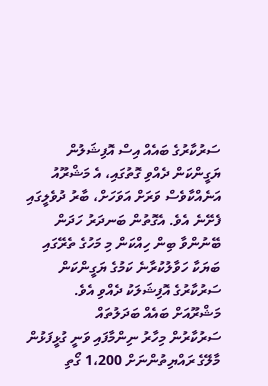ސަރުކާރުގެ ބައެއް އިސް އޮފިޝަލުން ޔަގީންކަން ދެއްވި ގޮތުގައި، އެ މަޝްރޫއު އަނެއްކާވެސް ވަރަށް އަވަހަށް، ބާރު ދުވެލީގައި ފެށޭނެ އެވެ. އެގޮތުން ބަނދަރު ހަދަން ބޭނުންވާ ބިން ހިއްކަން މި މަހުގެ ތެރޭގައި ބަޔަކާ ހަވާލުކުރާނެ ކަމުގެ ޔަގީންކަން ސަރުކާރުގެ އޮފިޝަލަކު ދެއްވި އެވެ.
މަޝްރޫއަށް ބައެއް ބަދަލުތައް
ސަރުކާރުން މިހާރު ނިންމާފައި ވަނީ ގުޅީފަޅުން މާލޭގެ ރައްޔިތުންނަށް 1،200 ގޯތި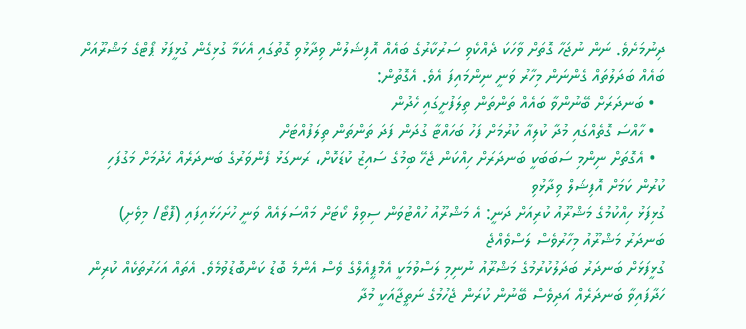ދިނުމަށެވެ. ނަން ނުޖަހާ ގޮތަށް ވާހަކަ ދެއްކެވި ސަރުކާރުގެ ބައެއް އޮފިޝަލުން ވިދާޅުވި ގޮތުގައި އެކަމާ ގުޅިގެން ގުޅީފަޅު ޕޯޓްގެ މަޝްރޫއަށް ބައެއް ބަދަލުތައް ގެންނަން މިހާރު ވަނީ ނިންމައިފަ އެވެ. އެގޮތުން:
  • ބަނދަރަށް ބޭނުންވާ ބައެއް ތަންތަން ތިލަފުށީގައި ހެދުން
  • ހާއްސަ ގޮތެއްގައި މުދާ ކުލިއާ ކުރުމަށް ފަހު ބަހައްޓާ ގުދަން ފަދަ ތަންތަން ތިލަފުއްޓަށް
  • އެގޮތަށް ނިންމި ސަބަބަކީ ބަނދަރަށް ހިއްކަން ޖެހޭ ބިމުގެ ސައިޒު ކުޑަކޮށް، ރަނގަޅު ފެންވަރުގެ ބަނދަރެއް ހެދުމަށް މަގުފަހި ކުރުން ކަމަށް އޮފިޝަލް ވިދާޅުވި
ގުޅިފަޅު ހިއްކުމުގެ މަޝްރޫއު ކުރިއަށް ދަނީ: އެ މަޝްރޫއު ހުއްޓުވަން ސިވިލް ކޯޓަށް މައްސަލައެއް ވަނީ ހުށަހަޅައިފައި (ފޮޓޯ/ މިވެށި)
ބަނދަރު މަޝްރޫއު މިހާރުވެސް ލަސްވެއްޖެ
ގުޅީފަޅަށް ބަނދަރު ބަދަލުކުރުމުގެ މަޝްރޫއު ނުނިމި ލަސްވުމަކީ އެމްޕީއެލްގެ ވެސް އެންމެ ބޮޑު ކަންބޮޑުވުމެވެ. އެތައް އަހަރުތަކެއް ކުރިން ހަދާފައިވާ ބަނދަރެއް އަދިވެސް ބޭނުން ކުރަން ޖެހުމުގެ ނަތީޖާއަކީ މުދާ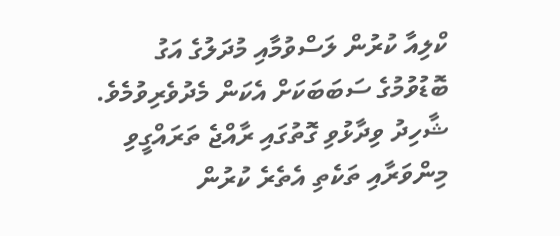ކްލިއާ ކުރުން ލަސްވުމާއި މުދަލުގެ އަގު ބޮޑުވުމުގެ ސަބަބަކަށް އެކަން މެދުވެރިވުމެވެ.
ޝާހިދު ވިދާޅުވި ގޮތުގައި ރާއްޖެ ތަރައްގީވި މިންވަރާއި ތަކެތި އެތެރެ ކުރުން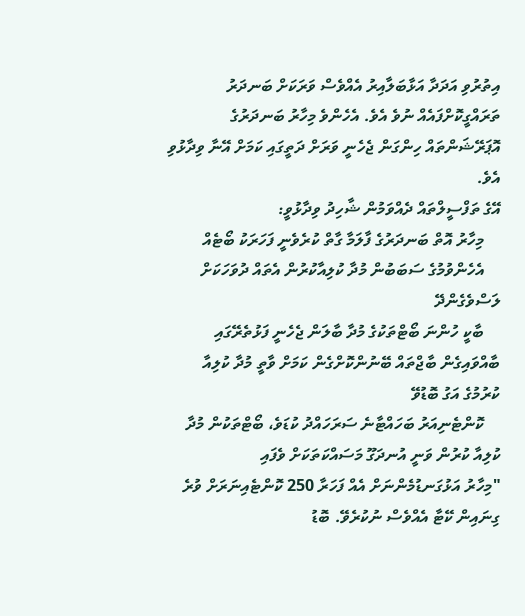އިތުރުވި އަދަދާ އަޅާބަލާއިރު އެއްވެސް ވަރަކަށް ބަނދަރު ތަރައްގީކޮށްފައެއް ނުވެ އެވެ. އެހެންވެ މިހާރު ބަނދަރުގެ އޮޕަރޭޝަންތައް ހިންގަން ޖެހެނީ ވަރަށް ދަތީގައި ކަމަށް އޭނާ ވިދާޅުވި އެވެ.
އޭގެ ތަފްސީލްތައް ދެއްވަމުން ޝާހިދު ވިދާޅުވީ:
    މިހާރު އޮތް ބަނދަރުގެ ފާލަމާ ގާތް ކުރެވެނީ ފަހަރަކު ބޯޓެއް
    އެހެންވުމުގެ ސަބަބުން މުދާ ކުލިއާކުރުން އެތައް ދުވަހަކަށް ލަސްވެގެންދޭ
    ބާކީ ހުންނަ ބޯޓްތަކުގެ މުދާ ބާލަން ޖެހެނީ ފަޅުތެރޭގައި ބާއްވައިގެން ބާޖްތައް ބޭނުންކޮށްގެން ކަމަށް ވާތީ މުދާ ކުލިއާ ކުރުމުގެ އަގު ބޮޑުވޭ
    ކޮންޓެނިއަރު ބަހައްޓާނެ ސަރަހައްދު ކުޑަވެ، ބޯޓްތަކުން މުދާ ކުލިއާ ކުރުން ވަނީ އުނދަގޫ މަސައްކަތަކަށް ވެފައި
"މިހާރު އަޅުގަނޑުމެންނަށް އެއް ފަހަރާ 250 ކޮންޓެއިނަރަށް ވުރެ ގިނައިން ކޭޓާ އެއްވެސް ނުކުރެވޭ. ބޮޑު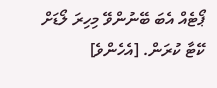ޕޯޓެއް އެބަ ބޭނުންވޭ މިހިރަ ލޯޑަށް ކޭޓާ ކުރަން. [އެހެންވެ]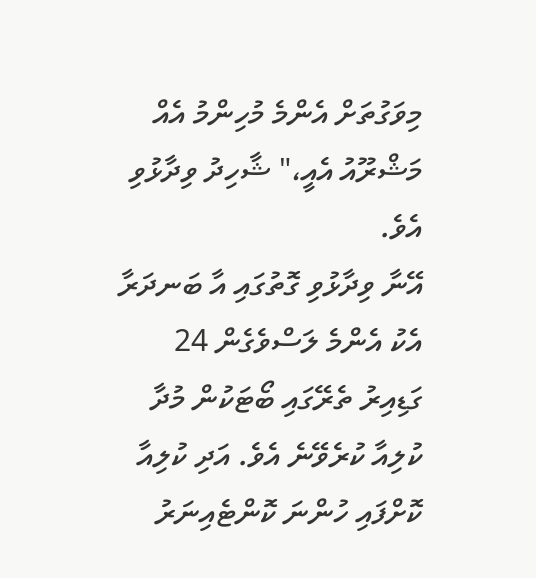މިވަގުތަށް އެންމެ މުހިންމު އެއް މަޝްރޫއު އެއީ،" ޝާހިދު ވިދާޅުވި އެވެ.
އޭނާ ވިދާޅުވި ގޮތުގައި އާ ބަނދަރާ އެކު އެންމެ ލަސްވެގެން 24 ގަޑިއިރު ތެރޭގައި ބޯޓަކުން މުދާ ކުލިއާ ކުރެވޭނެ އެވެ. އަދި ކުލިއާ ކޮށްފައި ހުންނަ ކޮންޓެއިނަރު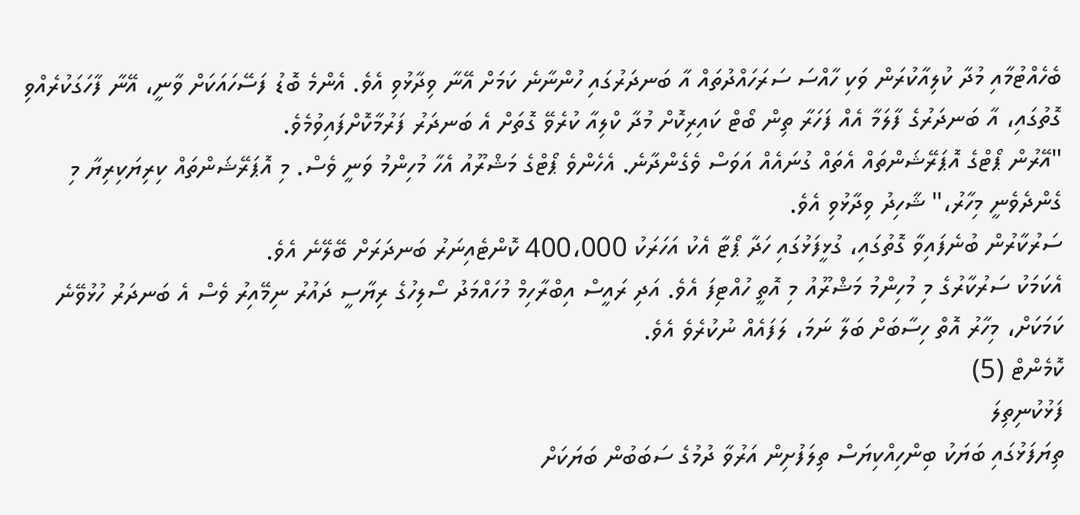ބެހެއްޓުމާއި މުދާ ކުލިއާކުރަން ވަކި ހާއްސަ ސަރަހައްދުތައް އާ ބަނދަރުގައި ހުންނާނެ ކަމަށް އޭނާ ވިދާޅުވި އެވެ. އެންމެ ބޮޑު ފަސޭހައަކަށް ވާނީ، އޭނާ ފާހަގަކުރެއްވި ގޮތުގައި، އާ ބަނދަރުގެ ފާލަމާ އެއް ފަހަރާ ތިން ބޯޓް ކައިރިކޮށް މުދާ ކްލިއާ ކުރެވޭ ގޮތަށް އެ ބަނދަރު ފަރުމާކޮށްފައިވުމެވެ.
"އޭރުން ޕޯޓްގެ އޮޕަރޭޝަންތައް އެތައް ގުނައެއް އަވަސް ވެގެންދާނެ. އެހެންވެ ޕޯޓްގެ މަޝްރޫއު އެހާ މުހިންމު ވަނީ ވެސް. މި އޮޕަރޭޝަންތައް ކިރިޔަކިރިޔާ މި ގެންދެވެނީ މިހާރު،" ޝާހިދު ވިދާޅުވި އެވެ.
ސަރުކާރުން ބުނެފައިވާ ގޮތުގައި، ގުޅީފަޅުގައި ހަދާ ޕޯޓާ އެކު އަހަރަކު 400،000 ކޮންޓެއިނަރު ބަނދަރަށް ބޭލޭނެ އެވެ.
އެކަމަކު ސަރުކާރުގެ މި މުހިންމު މަޝްރޫއު މި އޮތީ ހުއްޓިފަ އެވެ. އަދި ރައީސް އިބްރާހިމް މުހައްމަދު ސޯލިހުގެ ރިޔާސީ ދައުރު ނިމޭއިރު ވެސް އެ ބަނދަރު ހުޅުވޭނެ ކަމަކަށް، މިހާރު އޮތް ހިސާބަށް ބަލާ ނަމަ، ލަފައެއް ނުކުރެވެ އެވެ.
ކޮމެންޓް (5)
ފަޅުކުނިތިލަ
ތިޔަފަޅުގައި ބަޔަކު ބިންހިއްކިޔަސް ތިލަފުށިން އަރުވާ ދުމުގެ ސަބަބުން ބަޔަކަށް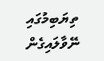ތިޔަބިމުގައި ނޭވާލައިގެން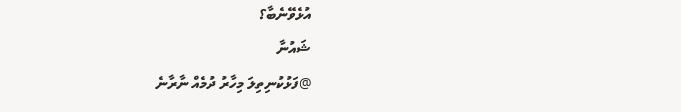އުޅެވޭނެބާ؟
ޝައުނާ
@ފަޅުކުނިތިލަ މިހާރު ދުމެއް ނާރާނެ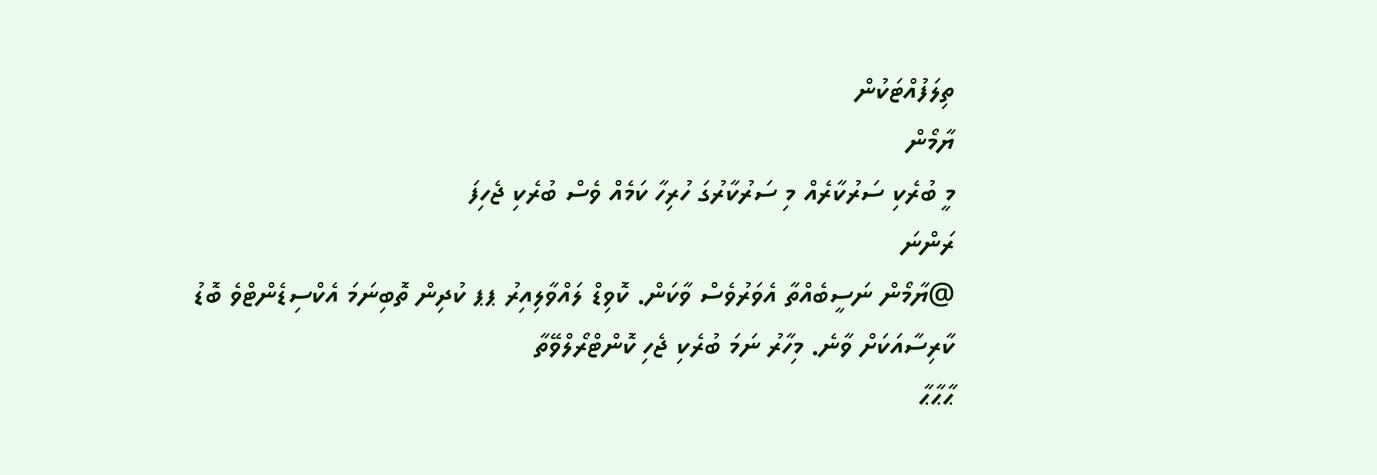ތިލަފުއްޓަކުން
ޔާމޯން
މީ ބުރެކި ސަރުކާރެއް މި ސަރުކާރުގަ ހުރިހާ ކަމެއް ވެސް ބުރެކި ޖެހިފަ
ރަންނަ
@ޔާމޯން ނަސީބެއްތާ އެވަރުވެސް ވާކަން. ކޮވިޑް ލައްވާލިއިރު ޕޕ ކުދިން ތޮބިނަމަ އެކްސިޑެންޓްވެ ބޮޑު ކާރިސާއަކަށް ވާނެ. މިހާރު ނަމަ ބުރެކި ޖެހި ކޮންޓްރޯލްވޭތާ
ޙާޙާޙާ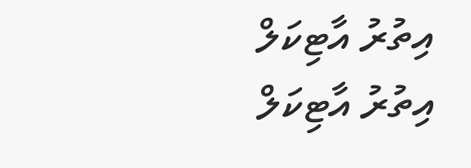އިތުރު އާޓިކަލް
އިތުރު އާޓިކަލް